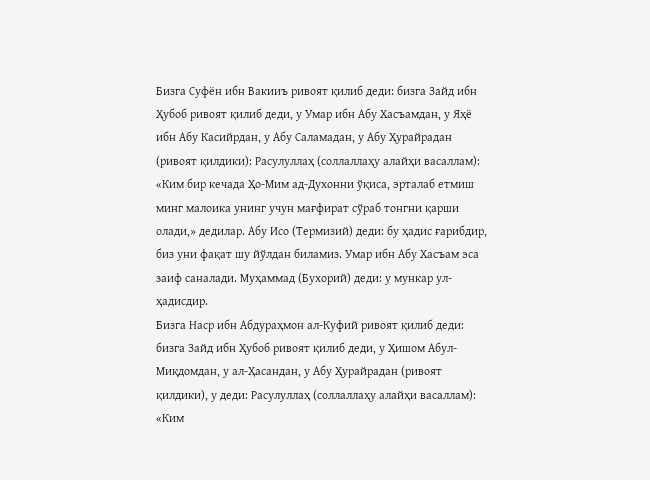Бизга Суфён ибн Вакииъ ривоят қилиб деди: бизга Зайд ибн Ҳубоб ривоят қилиб деди, у Умар ибн Абу Хасъамдан, у Яҳё ибн Абу Касийрдан, у Абу Саламадан, у Абу Ҳурайрадан (ривоят қилдики): Расулуллаҳ (соллаллаҳу алайҳи васаллам): «Ким бир кечада Ҳо-Мим ад-Духонни ўқиса, эрталаб етмиш минг малоика унинг учун мағфират сўраб тонгни қарши олади,» дедилар. Абу Исо (Термизий) деди: бу ҳадис ғарибдир, биз уни фақат шу йўлдан биламиз. Умар ибн Абу Хасъам эса заиф саналади. Муҳаммад (Бухорий) деди: у мункар ул-ҳадисдир.
Бизга Наср ибн Абдураҳмон ал-Куфий ривоят қилиб деди: бизга Зайд ибн Ҳубоб ривоят қилиб деди, у Ҳишом Абул-Миқдомдан, у ал-Ҳасандан, у Абу Ҳурайрадан (ривоят қилдики), у деди: Расулуллаҳ (соллаллаҳу алайҳи васаллам): «Ким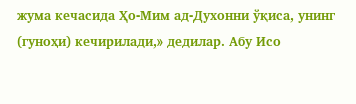жума кечасида Ҳо-Мим ад-Духонни ўқиса, унинг (гуноҳи) кечирилади,» дедилар. Абу Исо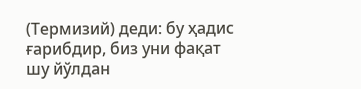(Термизий) деди: бу ҳадис ғарибдир, биз уни фақат шу йўлдан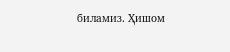биламиз. Ҳишом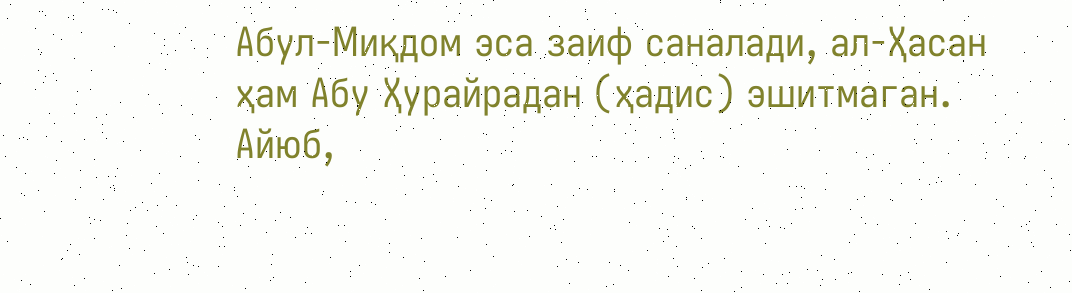Абул-Миқдом эса заиф саналади, ал-Ҳасан ҳам Абу Ҳурайрадан (ҳадис) эшитмаган. Айюб,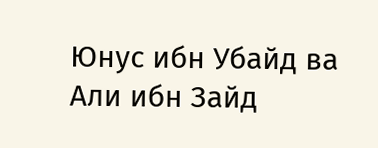Юнус ибн Убайд ва Али ибн Зайд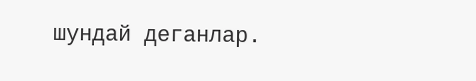шундай деганлар.